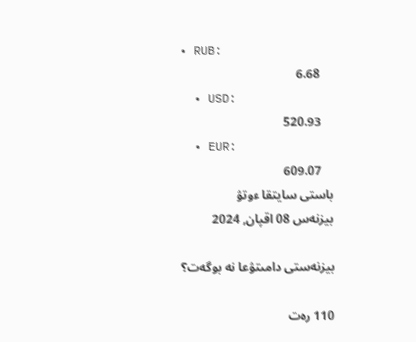• RUB:
    6.68
  • USD:
    520.93
  • EUR:
    609.07
باستى سايتقا ءوتۋ
بيزنەس 08 اقپان, 2024

بيزنەستى دامىتۋعا نە بوگەت؟

110 رەت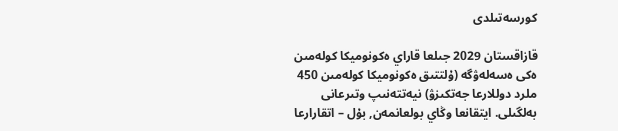كورسەتىلدى

قازاقستان 2029 جىلعا قاراي ەكونوميكا كولەمىن ەكى ەسەلەۋگە (ۇلتتىق ەكونوميكا كولەمىن 450 ملرد دوللارعا جەتكىزۋ) نيەتتەنىپ وتىرعانى بەلگىلى. ايتقانعا وڭاي بولعانمەن, بۇل – اتقارارعا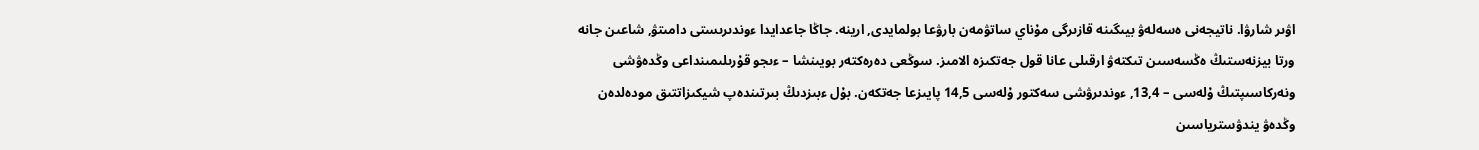اۋىر شارۋا. ناتيجەنى ەسەلەۋ بيىگىنە قازىرگى مۇناي ساتۋمەن بارۋعا بولمايدى, ارينە. جاڭا جاعدايدا ءوندىرىستى دامىتۋ, شاعىن جانە ورتا بيزنەستىڭ ەڭسەسىن تىكتەۋ ارقىلى عانا قول جەتكىزە الامىز. سوڭعى دەرەكتەر بويىنشا – ءىجو قۇرىلىمىنداعى وڭدەۋشى ونەركاسىپتىڭ ۇلەسى – 13,4, ءوندىرۋشى سەكتور ۇلەسى 14,5 پايىزعا جەتكەن. بۇل ءبىزدىڭ بىرتىندەپ شيكىزاتتىق مودەلدەن وڭدەۋ يندۋسترياسىن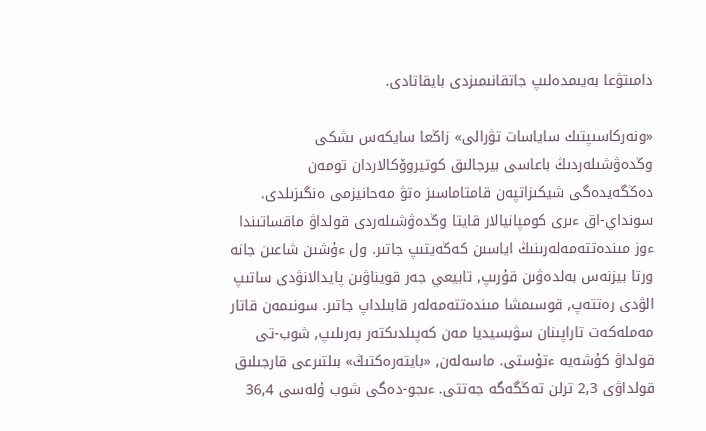دامىتۋعا بەيىمدەلىپ جاتقانىمىزدى بايقاتادى.

«ونەركاسىپتىك ساياسات تۋرالى» زاڭعا سايكەس ىشكى وڭدەۋشىلەردىڭ باعاسى بيرجالىق كوتيروۆكالاردان تومەن دەڭگەيدەگى شيكىزاتپەن قامتاماسىز ەتۋ مەحانيزمى ەنگىزىلدى. سونداي-اق ءىرى كومپانيالار قايتا وڭدەۋشىلەردى قولداۋ ماقساتىندا ءوز مىندەتتەمەلەرىنىڭ اياسىن كەڭەيتىپ جاتىر. ول ءۇشىن شاعىن جانە ورتا بيزنەس بەلدەۋىن قۇرىپ, تابيعي جەر قويناۋىن پايدالانۋدى ساتىپ الۋدى رەتتەپ, قوسىمشا مىندەتتەمەلەر قابىلداپ جاتىر. سونىمەن قاتار مەملەكەت تاراپىنان سۋبسيديا مەن كەپىلدىكتەر بەرىلىپ, شوب-تى قولداۋ كۇشەيە ءتۇستى. ماسەلەن, «بايتەرەكتىڭ» بىلتىرعى قارجىلىق قولداۋى 2,3 ترلن تەڭگەگە جەتتى. ءىجو-دەگى شوب ۇلەسى 36,4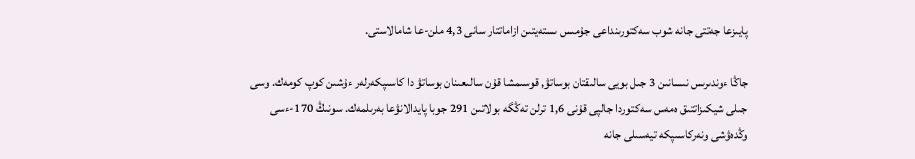پايىزعا جەتتى جانە شوب سەكتورىنداعى جۇمىس ىستەيتىن ازاماتتار سانى 4,3 ملن-عا شامالاستى.

جاڭا ءوندىرىس نىسانىن 3 جىل بويى سالىقتان بوساتۋ, قوسىمشا قۇن سالىعىنان بوساتۋ دا كاسىپكەرلەر ءۇشىن كوپ كومەك. وسى جىلى شيكىزاتتىق ەمەس سەكتوردا جالپى قۇنى 1,6 ترلن تەڭگە بولاتىن 291 جوبا پايدالانۋعا بەرىلمەك. سونىڭ 170-ءسى وڭدەۋشى ونەركاسىپكە تيەسىلى جانە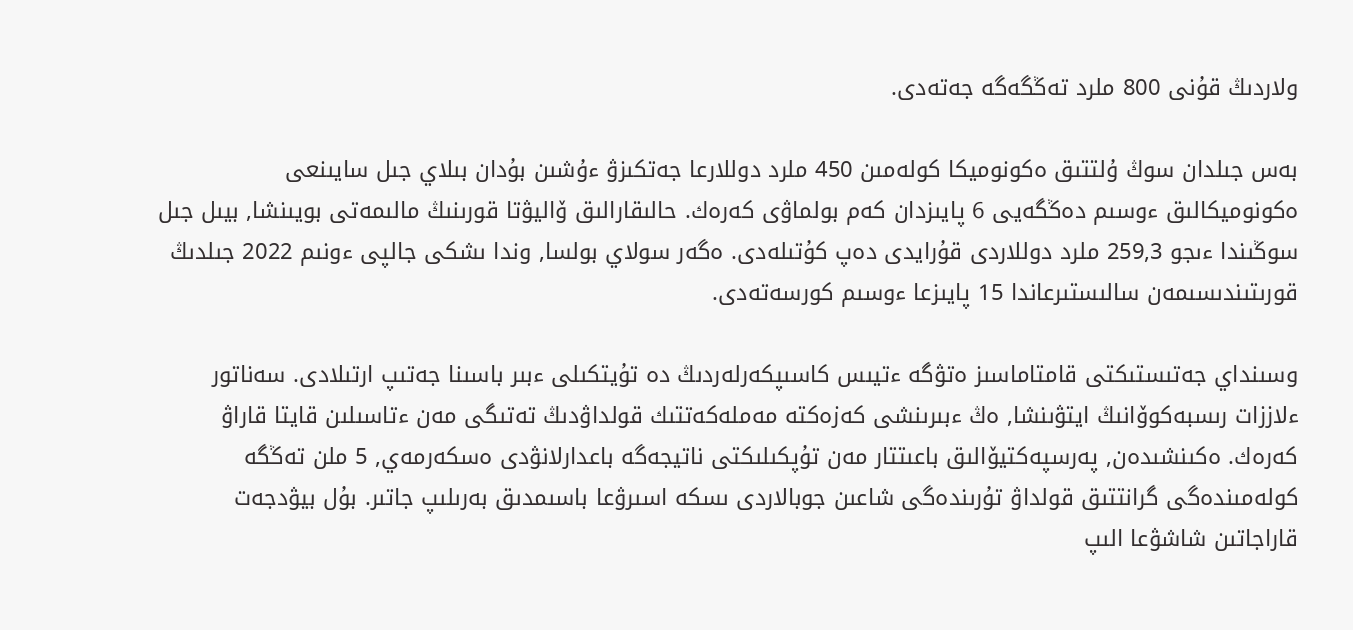ولاردىڭ قۇنى 800 ملرد تەڭگەگە جەتەدى.

بەس جىلدان سوڭ ۇلتتىق ەكونوميكا كولەمىن 450 ملرد دوللارعا جەتكىزۋ ءۇشىن بۇدان بىلاي جىل سايىنعى ەكونوميكالىق ءوسىم دەڭگەيى 6 پايىزدان كەم بولماۋى كەرەك. حالىقارالىق ۆاليۋتا قورىنىڭ مالىمەتى بويىنشا, بيىل جىل سوڭىندا ءىجو 259,3 ملرد دوللاردى قۇرايدى دەپ كۇتىلەدى. ەگەر سولاي بولسا, وندا ىشكى جالپى ءونىم 2022 جىلدىڭ قورىتىندىسىمەن سالىستىرعاندا 15 پايىزعا ءوسىم كورسەتەدى.

وسىنداي جەتىستىكتى قامتاماسىز ەتۋگە ءتيىس كاسىپكەرلەردىڭ دە تۇيتكىلى ءبىر باسىنا جەتىپ ارتىلادى. سەناتور ءلاززات رىسبەكوۆانىڭ ايتۋىنشا, ەڭ ءبىرىنشى كەزەكتە مەملەكەتتىك قولداۋدىڭ تەتىگى مەن ءتاسىلىن قايتا قاراۋ كەرەك. ەكىنشىدەن, پەرسپەكتيۆالىق باعىتتار مەن تۇپكىلىكتى ناتيجەگە باعدارلانۋدى ەسكەرمەي, 5 ملن تەڭگە كولەمىندەگى گرانتتىق قولداۋ تۇرىندەگى شاعىن جوبالاردى ىسكە اسىرۋعا باسىمدىق بەرىلىپ جاتىر. بۇل بيۋدجەت قاراجاتىن شاشۋعا الىپ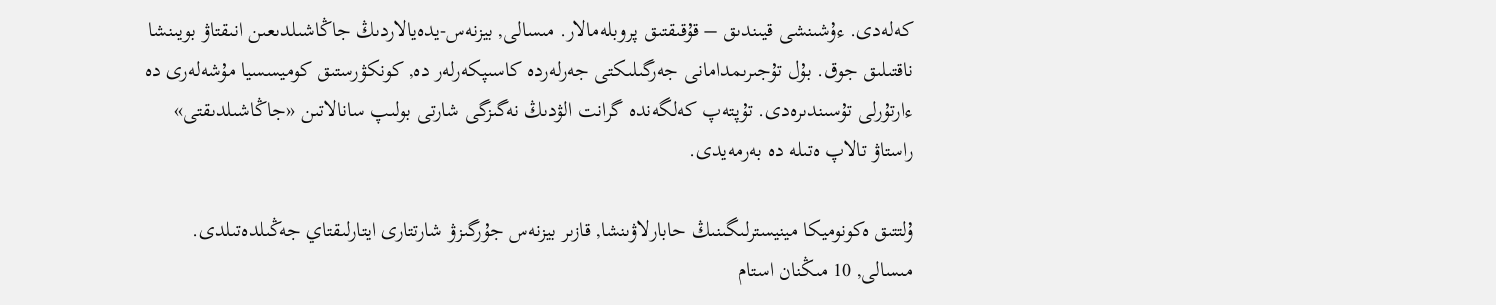كەلەدى. ءۇشىنشى قيىندىق – قۇقىقتىق پروبلەمالار. مىسالى, بيزنەس-يدەيالاردىڭ جاڭاشىلدىعىن انىقتاۋ بويىنشا ناقتىلىق جوق. بۇل تۇجىرىمدامانى جەرگىلىكتى جەرلەردە كاسىپكەرلەر دە, كونكۋرستىق كوميسسيا مۇشەلەرى دە ءارتۇرلى تۇسىندىرەدى. تۇپتەپ كەلگەندە گرانت الۋدىڭ نەگىزگى شارتى بولىپ سانالاتىن «جاڭاشىلدىقتى» راستاۋ تالاپ ەتىلە دە بەرمەيدى.

ۇلتتىق ەكونوميكا مينيسترلىگىنىڭ حابارلاۋىنشا, قازىر بيزنەس جۇرگىزۋ شارتتارى ايتارلىقتاي جەڭىلدەتىلدى. مىسالى, 10 مىڭنان استام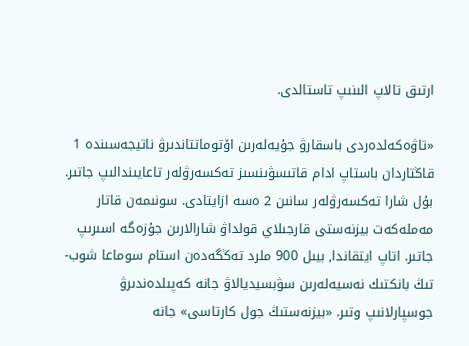ارتىق تالاپ الىنىپ تاستالدى.

«تاۋەكەلدەردى باسقارۋ جۇيەلەرىن اۆتوماتتاندىرۋ ناتيجەسىندە 1 قاڭتاردان باستاپ ادام قاتىسۋىنسىز تەكسەرۋلەر تاعايىندالىپ جاتىر. بۇل شارا تەكسەرۋلەر سانىن 2 ەسە ازايتادى. سونىمەن قاتار مەملەكەت بيزنەستى قارجىلاي قولداۋ شارالارىن جۇزەگە اسىرىپ جاتىر. اتاپ ايتقاندا, بيىل 900 ملرد تەڭگەدەن استام سوماعا شوب-تىڭ بانكتىك نەسيەلەرىن سۋبسيديالاۋ جانە كەپىلدەندىرۋ جوسپارلانىپ وتىر. «بيزنەستىڭ جول كارتاسى» جانە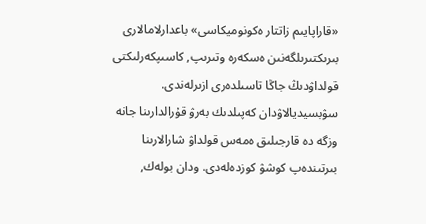«قاراپايىم زاتتار ەكونوميكاسى» باعدارلامالارى بىرىكتىرىلگەنىن ەسكەرە وتىرىپ, كاسىپكەرلىكتى قولداۋدىڭ جاڭا تاسىلدەرى ازىرلەندى. سۋبسيديالاۋدان كەپىلدىك بەرۋ قۇرالدارىنا جانە وزگە دە قارجىلىق ەمەس قولداۋ شارالارىنا بىرتىندەپ كوشۋ كوزدەلەدى. ودان بولەك,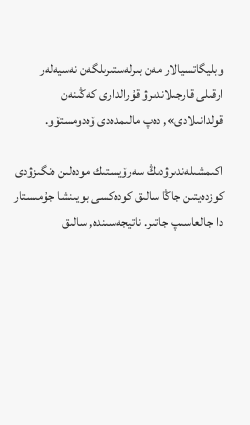وبليگاتسيالار مەن بىرلەستىرىلگەن نەسيەلەر ارقىلى قارجىلاندىرۋ قۇرالدارى كەڭىنەن قولدانىلادى», دەپ مالىمدەدى ۆەدومستۆو.

اكىمشىلەندىرۋدىڭ سەرۆيستىك مودەلىن ەنگىزۋدى كوزدەيتىن جاڭا سالىق كودەكسى بويىنشا جۇمىستار دا جالعاسىپ جاتىر. ناتيجەسىندە, سالىق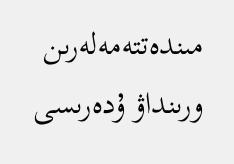مىندەتتەمەلەرىن ورىنداۋ ۇدەرىسى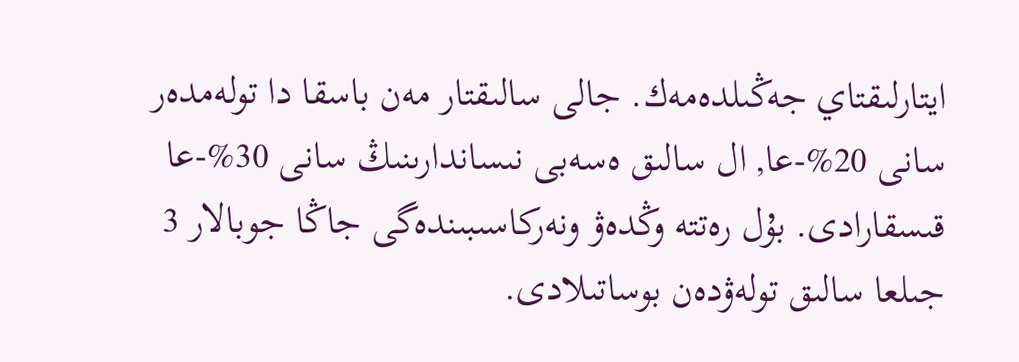ايتارلىقتاي جەڭىلدەمەك. جالى سالىقتار مەن باسقا دا تولەمدەر سانى 20%-عا, ال سالىق ەسەبى نىساندارىنىڭ سانى 30%-عا قىسقارادى. بۇل رەتتە وڭدەۋ ونەركاسىبىندەگى جاڭا جوبالار 3 جىلعا سالىق تولەۋدەن بوساتىلادى.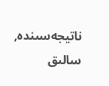ناتيجەسىندە, سالىق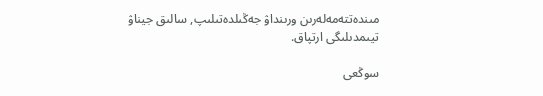مىندەتتەمەلەرىن ورىنداۋ جەڭىلدەتىلىپ, سالىق جيناۋ تيىمدىلىگى ارتپاق.

سوڭعى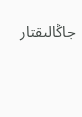جاڭالىقتار